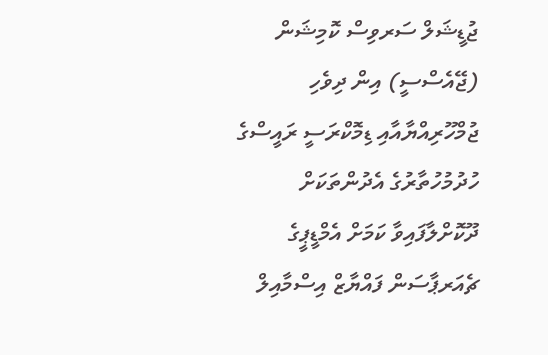ޖުޑީޝަލް ސަރވިސް ކޮމިޝަން (ޖޭއެސްސީ) އިން ދިވެހި ޖުމްހޫރިއްޔާއާއި ޑިމޮކްރަސީ ރައީސްގެ ހުދުމުހުތާރުގެ އެދުންތަކަށް ދޫކޮށްލާފައިވާ ކަމަށް އެމްޑީޕީގެ ޗެއަރޕާސަން ފައްޔާޒް އިސްމާއިލް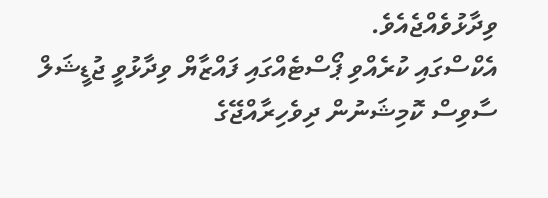ވިދާޅުވެއްޖެއެވެ.
އެކްސްގައި ކުރެއްވި ޕޯސްޓެއްގައި ފައްޒާޔް ވިދާޅުވީ ޖުޑީޝަލް ސާވިސް ކޮމިޝަނުން ދިވެހިރާއްޖޭގެ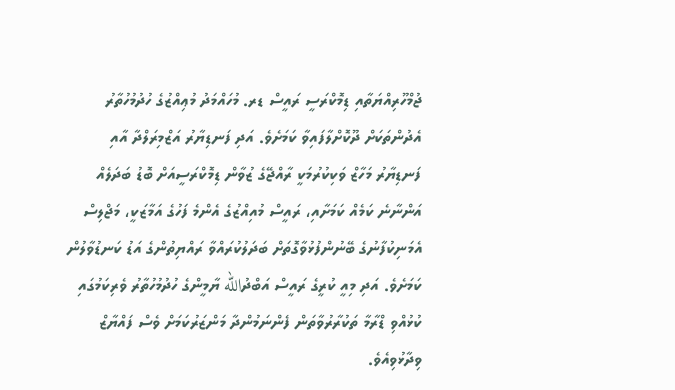ޖުމްހޫރިއްޔަތާއި ޑިމޮކްރަސީ ރައީސް ޑރ. މުހައްމަދު މުޢިއްޒުގެ ހުދުމުހުތާރު އެދުންތަކަށް ދޫކޮށްލާފައިވާ ކަމަށެވެ. އަދި ފަނޑިޔާރު އަޒްމިރަލްދާ އާއި ފަނޑިޔާރު މަހާޒް ވަކިކުރުމަކީ ރާއްޖޭގެ ޒުވާން ޑިމޮކްރަސީއަށް ބޮޑު ބަދަލެއް އަންނާނެ ކަމެއް ކަމަށާއި، ރައީސް މުއިއްޒުގެ އެންމެ ފަހުގެ އަމާޒަކީ، މަޖްލިސް އެމަނިކުފާނުގެ ބޭނުންފުޅުވާގޮތަށް ބަދަލުކުރައްވާ ރައްޔިތުންގެ އަޑު ކަނޑުވާލުން ކަމަށެވެ. އަދި މިއީ ކުރީގެ ރައީސް އަބްދުالله ޔާމީންގެ ހުދުމުހުތާރު ވެރިކަމުގައި ކުޅުއްވި ޑްރާމާ ތަކުރާރުވާތަން ފެންނަމުންދާ މަންޒަރުކަމަށް ވެސް ފައްޔާޒް ވިދާޅުވިއެވެ.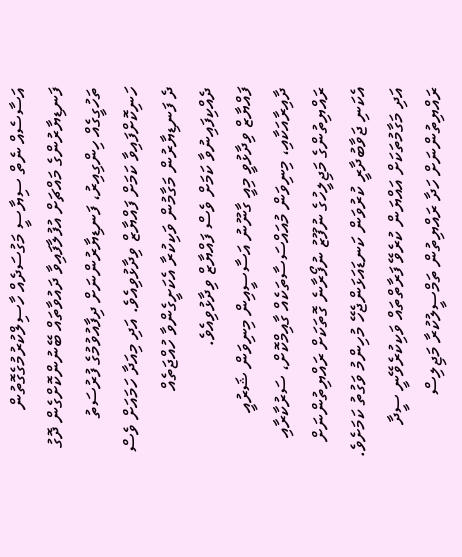އަސާސެއް ނެތް ސިޔާސީ މަގުސަދެއް ހާސިލްކުރުމުގެގޮތުން ފަނޑިޔާރުންގެ މައްޗަށް އުފުލާފައިވާ ދައުވާތައް ބޭނުންކޮށްގެން ދޮގު ތަހުގީގެއް ހިންގިއިރު، ފަނޑިޔާރުންނަށް ދިފާއުވުމުގެ ފުރުސަތު ހަނިކޮށްފައިވާ ކަމަށް ފައްޔާޒް ވިދާޅުވިއެވެ. އަދި މިއަދާ ހަމައަށް ވެސް ދެ ފަނޑިޔާރުން މަގާމުން ވަކިކުރާ އެކަށީގެންވާ ހުއްޖަތެއް ދެއްކިފައިނުވާ ކަމަށް ވެސް ފައްޔާޒް ވިދާޅުވިއެވެ.
ފައްޔާޒް ވިދާޅުވީ މިއީ ގާނޫނު އަސާސީއިން މިނިވަން ޝަރުއީ ދާއިރާއަކާއި، މިނިވަން މުއައްސަސާތަކެއް ގާއިމްކޮށް، ސަރުކާރާއި ރައްޔިތުންގެ މަޖިލީހުގެ ނުފޫޒު ނުފޯރާނެ ގޮތަކަށް ރައްޔިތުންނަށް އެކަނި ޖަވާބުދާރީ ކުރުވަން ކަނޑައަޅަންޖެހޭ މުހިންމު ވަގުތު ކަމަށެވެ.
އަދި މަގާމުތަކަށް އައްޔަން ކުރެވޭ ފަރާތްތައް ވަކިކުރެވޭނީ ސީދާ ރައްޔިތުންނަށް ހަދާ ރައްޔިތުން ތަމްސީލުކުރާ މަޖިލިސް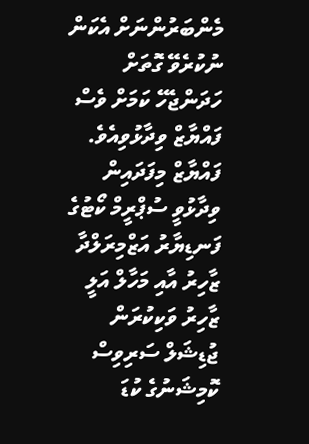މެންބަރުންނަށް އެކަން ނުކުރެވޭ ގޮތަށް ހަދަންޖެހޭ ކަމަށް ވެސް ފައްޔާޒް ވިދާޅުވިއެވެ.
ފައްޔާޒް މިފަދައިން ވިދާޅުވީ ސުޕްރީމް ކޯޓުގެ ފަނޑިޔާރު އަޒްމިރަލްދާ ޒާހިރު އާއި މަހާލް އަލީ ޒާހިރު ވަކިކުރަން ޖުޑިޝަލް ސަރިވިސް ކޮމިޝަނުގެ ކުޑަ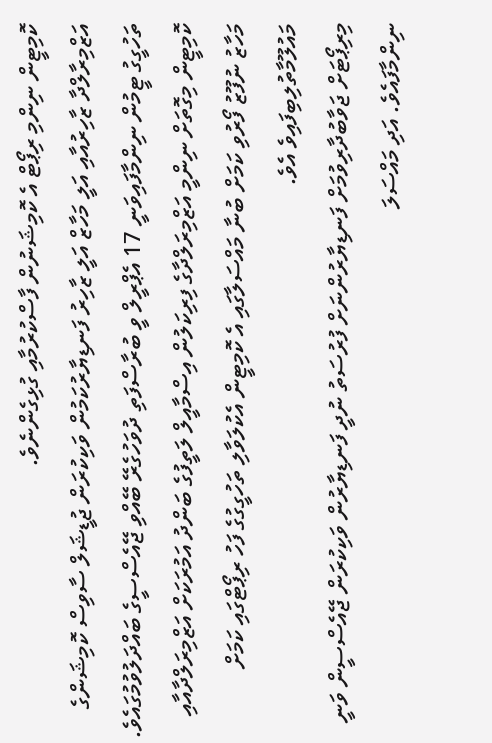ކޮމިޓީން ނިންމި ރިޕޯޓް އެ ކޮމިޝަނުން ފާސްކުރުމާއި ގުޅިގެންނެވެ.
އަޒްމިރާލްދާ ޒާހިރުއާއި އަލީ މަހާޒް އަލީ ޒާހިރު ފަނޑިޔާރުކަމުން ވަކިކުރަން ޖުޑީޝަލް ސާވިސް ކޮމިޝަންގެ ތަހުގީގު ޓީމުން ނިންމާފައިވަނީ 17 އެޕްރީލް ވީ ބުރާސްފަތި ދުވަހުގެރޭ ބޭއްވި ޖޭއެސްސީގެ ބައްދަލުވުމުގައެވެ. ކޮމިޓީން މިގޮތަށް ނިންމީ އަޒްމިރަލްދާގެ ފިރިކަލުން އިސްމާއީލް ލަތީފުގެ ބަންދު އަމުރަކަށް އަޒްމިރަލްދާއާއި މަހާޒު ނުފޫޒު ފޯރުވި ކަމަށް ބުނާ މައްސަލާގައި އެ ކޮމިޓީން އެކުލަވާލި ތަހުގީގުގެ ފަހު ރިޕޯޓްގައި ކަމަށް މައުލޫމާތުލިބިފައިވެ އެވެ.
މިރިޕޯޓަށް ޖަވާބުދާރިވުމަށް ފަނޑިޔާރުންނަށް ފުރުސަތު ނުދީ ފަނޑިޔާރުން ވަކިކުރަން ޖޭއެސްސީން ވަނީ ނިންމާފައެވެ. އަދި މައްސަލަ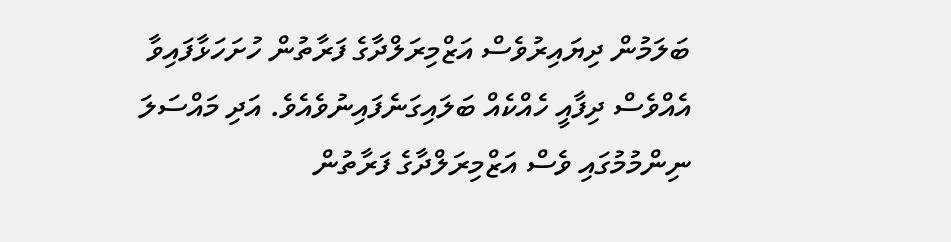ބަލަމުން ދިޔައިރުވެސް އަޒްމިރަލްދާގެ ފަރާތުން ހުށަހަޅާފައިވާ އެއްވެސް ދިފާއީ ހެއްކެއް ބަލައިގަނެފައިނުވެއެވެ. އަދި މައްސަލަ ނިންމުމުގައި ވެސް އަޒްމިރަލްދާގެ ފަރާތުން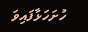ހުށަހަޅާފައިވަ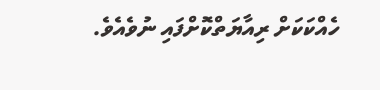ހެއްކަކަށް ރިއާޔަތްކޮށްފައި ނުވެއެވެ.